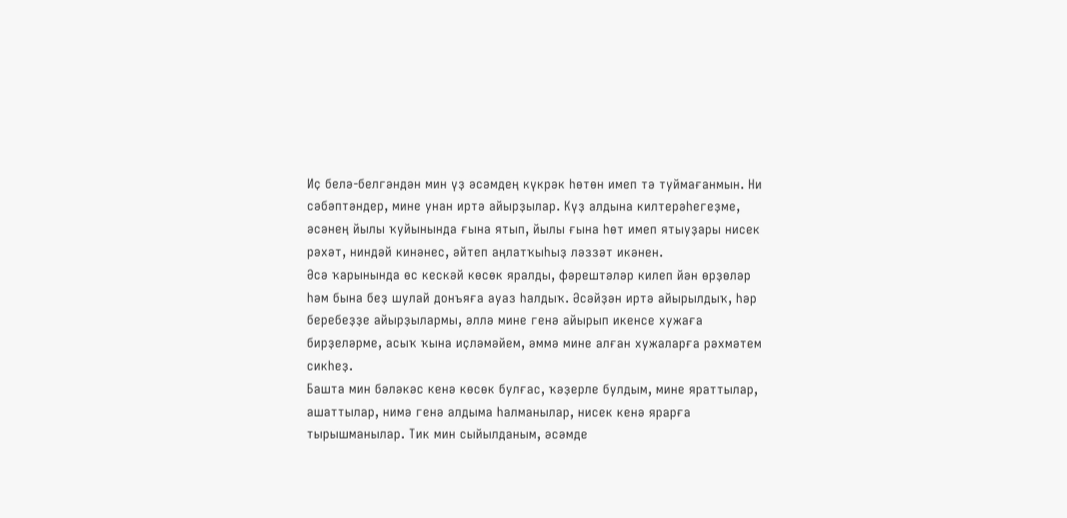Иҫ белә-белгәндән мин үҙ әсәмдең күкрәк һөтөн имеп тә туймағанмын. Ни
сәбәптәндер, мине унан иртә айырҙылар. Күҙ алдына килтерәһегеҙме,
әсәнең йылы ҡуйынында ғына ятып, йылы ғына һөт имеп ятыуҙары нисек
рәхәт, ниндәй кинәнес, әйтеп аңлатҡыһыҙ ләззәт икәнен.
Әсә ҡарынында өс кескәй көсөк яралды, фәрештәләр килеп йән өрҙөләр
һәм бына беҙ шулай донъяға ауаз һалдыҡ. Әсәйҙән иртә айырылдыҡ, һәр
беребеҙҙе айырҙылармы, әллә мине генә айырып икенсе хужаға
бирҙеләрме, асыҡ ҡына иҫләмәйем, әммә мине алған хужаларға рәхмәтем
сикһеҙ.
Башта мин бәләкәс кенә көсөк булғас, ҡәҙерле булдым, мине яраттылар,
ашаттылар, нимә генә алдыма һалманылар, нисек кенә ярарға
тырышманылар. Тик мин сыйылданым, әсәмде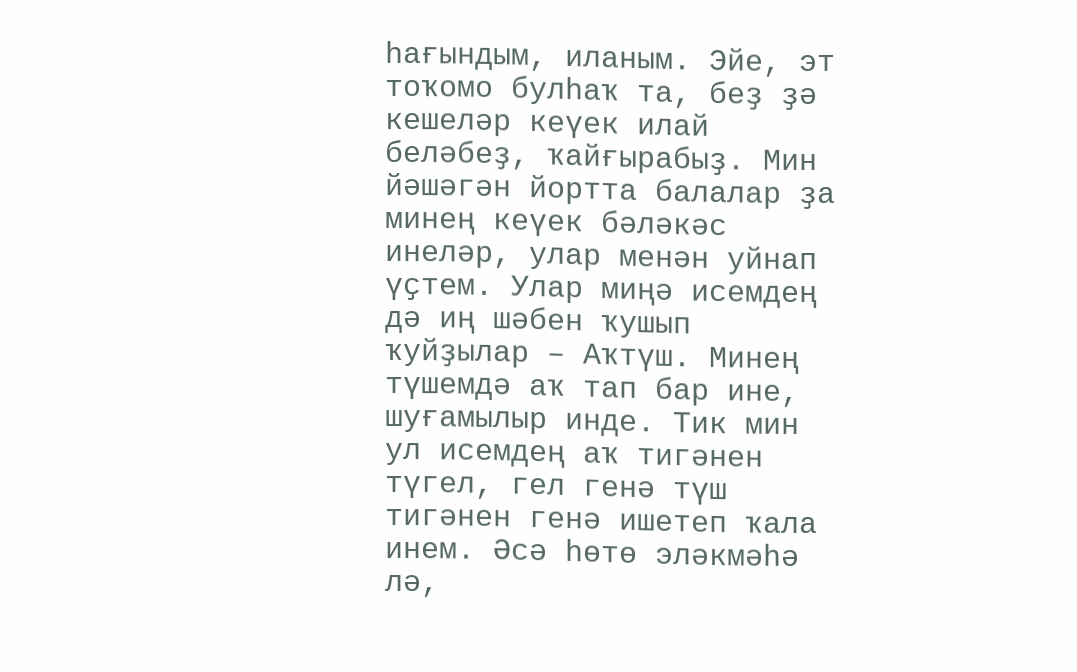һағындым, иланым. Эйе, эт
тоҡомо булһаҡ та, беҙ ҙә кешеләр кеүек илай беләбеҙ, ҡайғырабыҙ. Мин
йәшәгән йортта балалар ҙа минең кеүек бәләкәс инеләр, улар менән уйнап
үҫтем. Улар миңә исемдең дә иң шәбен ҡушып ҡуйҙылар – Аҡтүш. Минең
түшемдә аҡ тап бар ине, шуғамылыр инде. Тик мин ул исемдең аҡ тигәнен
түгел, гел генә түш тигәнен генә ишетеп ҡала инем. Әсә һөтө эләкмәһә лә,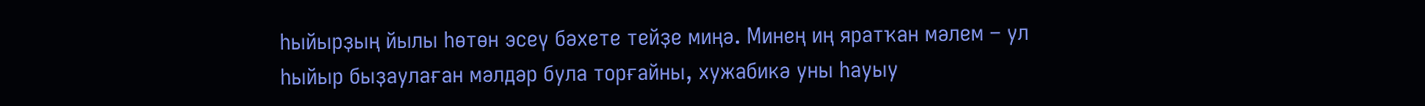һыйырҙың йылы һөтөн эсеү бәхете тейҙе миңә. Минең иң яратҡан мәлем – ул
һыйыр быҙаулаған мәлдәр була торғайны, хужабикә уны һауыу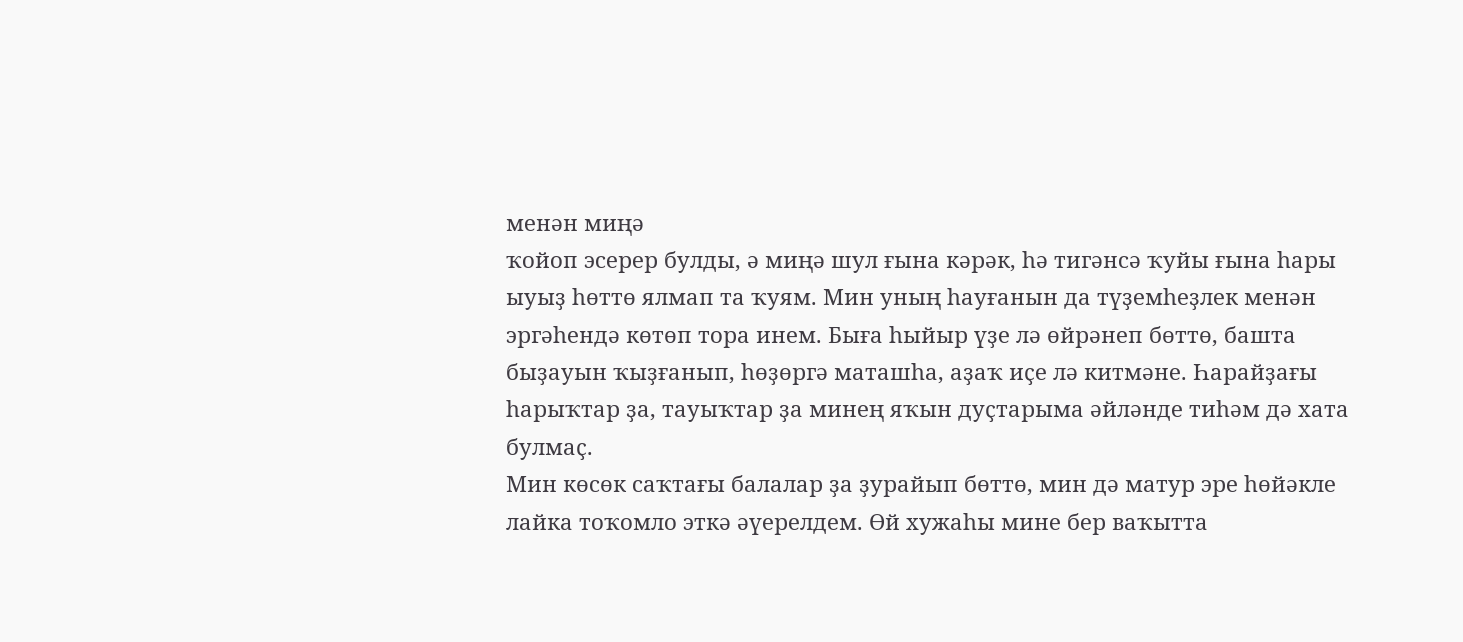менән миңә
ҡойоп эсерер булды, ә миңә шул ғына кәрәк, һә тигәнсә ҡуйы ғына һары
ыуыҙ һөттө ялмап та ҡуям. Мин уның һауғанын да түҙемһеҙлек менән
эргәһендә көтөп тора инем. Быға һыйыр үҙе лә өйрәнеп бөттө, башта
быҙауын ҡыҙғанып, һөҙөргә маташһа, аҙаҡ иҫе лә китмәне. Һарайҙағы
һарыҡтар ҙа, тауыҡтар ҙа минең яҡын дуҫтарыма әйләнде тиһәм дә хата
булмаҫ.
Мин көсөк саҡтағы балалар ҙа ҙурайып бөттө, мин дә матур эре һөйәкле
лайка тоҡомло эткә әүерелдем. Өй хужаһы мине бер ваҡытта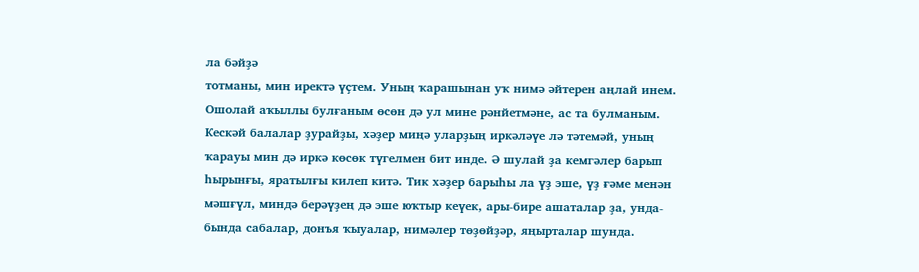ла бәйҙә
тотманы, мин иректә үҫтем. Уның ҡарашынан уҡ нимә әйтерен аңлай инем.
Ошолай аҡыллы булғаным өсөн дә ул мине рәнйетмәне, ас та булманым.
Кескәй балалар ҙурайҙы, хәҙер миңә уларҙың иркәләүе лә тәтемәй, уның
ҡарауы мин дә иркә көсөк түгелмен бит инде. Ә шулай ҙа кемгәлер барып
һырынғы, яратылғы килеп китә. Тик хәҙер барыһы ла үҙ эше, үҙ ғәме менән
мәшғүл, миндә берәүҙең дә эше юҡтыр кеүек, ары-бире ашаталар ҙа, унда-
бында сабалар, донъя ҡыуалар, нимәлер төҙөйҙәр, яңырталар шунда.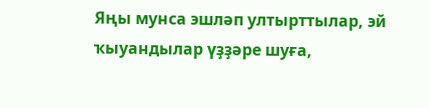Яңы мунса эшләп ултырттылар, эй ҡыуандылар үҙҙәре шуға,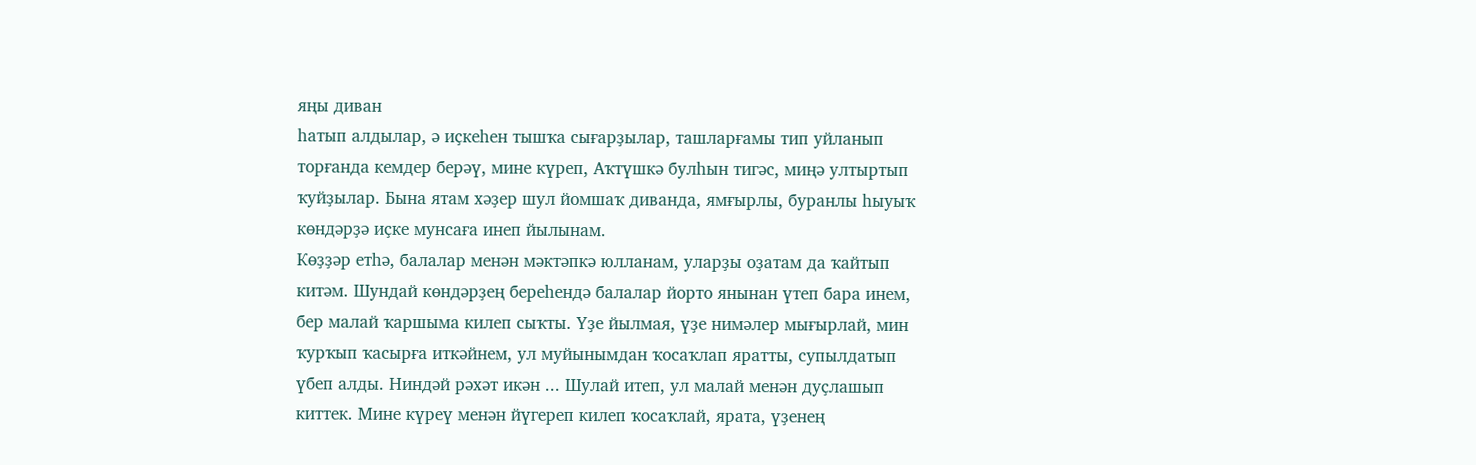яңы диван
һатып алдылар, ә иҫкеһен тышҡа сығарҙылар, ташларғамы тип уйланып
торғанда кемдер берәү, мине күреп, Аҡтүшкә булһын тигәс, миңә ултыртып
ҡуйҙылар. Бына ятам хәҙер шул йомшаҡ диванда, ямғырлы, буранлы һыуыҡ
көндәрҙә иҫке мунсаға инеп йылынам.
Көҙҙәр етһә, балалар менән мәктәпкә юлланам, уларҙы оҙатам да ҡайтып
китәм. Шундай көндәрҙең береһендә балалар йорто янынан үтеп бара инем,
бер малай ҡаршыма килеп сыҡты. Үҙе йылмая, үҙе нимәлер мығырлай, мин
ҡурҡып ҡасырға иткәйнем, ул муйынымдан ҡосаҡлап яратты, супылдатып
үбеп алды. Ниндәй рәхәт икән ... Шулай итеп, ул малай менән дуҫлашып
киттек. Мине күреү менән йүгереп килеп ҡосаҡлай, ярата, үҙенең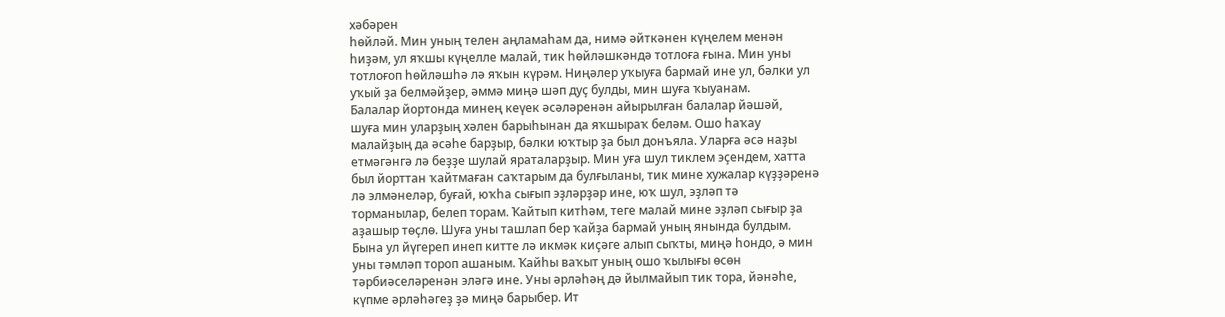хәбәрен
һөйләй. Мин уның телен аңламаһам да, нимә әйткәнен күңелем менән
һиҙәм, ул яҡшы күңелле малай, тик һөйләшкәндә тотлоға ғына. Мин уны
тотлоғоп һөйләшһә лә яҡын күрәм. Ниңәлер уҡыуға бармай ине ул, бәлки ул
уҡый ҙа белмәйҙер, әммә миңә шәп дуҫ булды, мин шуға ҡыуанам.
Балалар йортонда минең кеүек әсәләренән айырылған балалар йәшәй,
шуға мин уларҙың хәлен барыһынан да яҡшыраҡ беләм. Ошо һаҡау
малайҙың да әсәһе барҙыр, бәлки юҡтыр ҙа был донъяла. Уларға әсә наҙы
етмәгәнгә лә беҙҙе шулай яраталарҙыр. Мин уға шул тиклем эҫендем, хатта
был йорттан ҡайтмаған саҡтарым да булғыланы, тик мине хужалар күҙҙәренә
лә элмәнеләр, буғай, юҡһа сығып эҙләрҙәр ине, юҡ шул, эҙләп тә
торманылар, белеп торам. Ҡайтып китһәм, теге малай мине эҙләп сығыр ҙа
аҙашыр төҫлө. Шуға уны ташлап бер ҡайҙа бармай уның янында булдым.
Бына ул йүгереп инеп китте лә икмәк киҫәге алып сыҡты, миңә һондо, ә мин
уны тәмләп тороп ашаным. Ҡайһы ваҡыт уның ошо ҡылығы өсөн
тәрбиәселәренән эләгә ине. Уны әрләһәң дә йылмайып тик тора, йәнәһе,
күпме әрләһәгеҙ ҙә миңә барыбер. Ит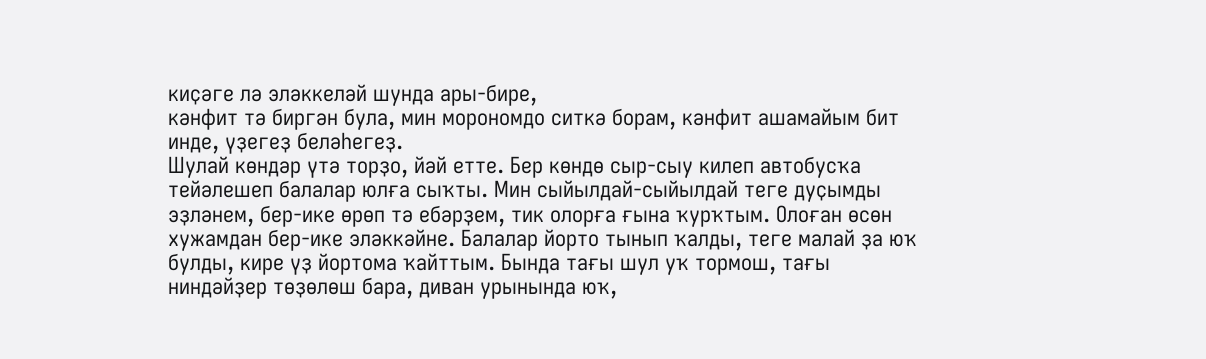киҫәге лә эләккеләй шунда ары-бире,
кәнфит тә биргән була, мин морономдо ситкә борам, кәнфит ашамайым бит
инде, үҙегеҙ беләһегеҙ.
Шулай көндәр үтә торҙо, йәй етте. Бер көндө сыр-сыу килеп автобусҡа
тейәлешеп балалар юлға сыҡты. Мин сыйылдай-сыйылдай теге дуҫымды
эҙләнем, бер-ике өрөп тә ебәрҙем, тик олорға ғына ҡурҡтым. Олоған өсөн
хужамдан бер-ике эләккәйне. Балалар йорто тынып ҡалды, теге малай ҙа юҡ
булды, кире үҙ йортома ҡайттым. Бында тағы шул уҡ тормош, тағы
ниндәйҙер төҙөлөш бара, диван урынында юҡ,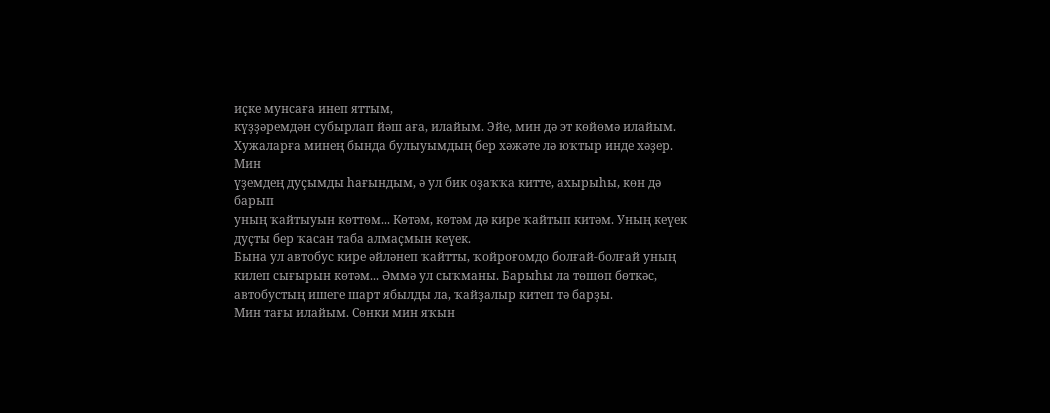иҫке мунсаға инеп яттым,
күҙҙәремдән субырлап йәш аға, илайым. Эйе, мин дә эт көйөмә илайым.
Хужаларға минең бында булыуымдың бер хәжәте лә юҡтыр инде хәҙер. Мин
үҙемдең дуҫымды һағындым, ә ул бик оҙаҡҡа китте, ахырыһы, көн дә барып
уның ҡайтыуын көттөм... Көтәм, көтәм дә кире ҡайтып китәм. Уның кеүек
дуҫты бер ҡасан таба алмаҫмын кеүек.
Бына ул автобус кире әйләнеп ҡайтты, ҡойроғомдо болғай-болғай уның
килеп сығырын көтәм... Әммә ул сыҡманы. Барыһы ла төшөп бөткәс,
автобустың ишеге шарт ябылды ла, ҡайҙалыр китеп тә барҙы.
Мин тағы илайым. Сөнки мин яҡын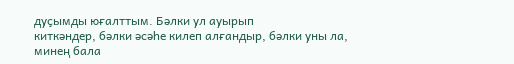дуҫымды юғалттым. Бәлки ул ауырып
киткәндер, бәлки әсәһе килеп алғандыр, бәлки уны ла, минең бала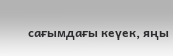сағымдағы кеүек, яңы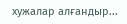хужалар алғандыр...